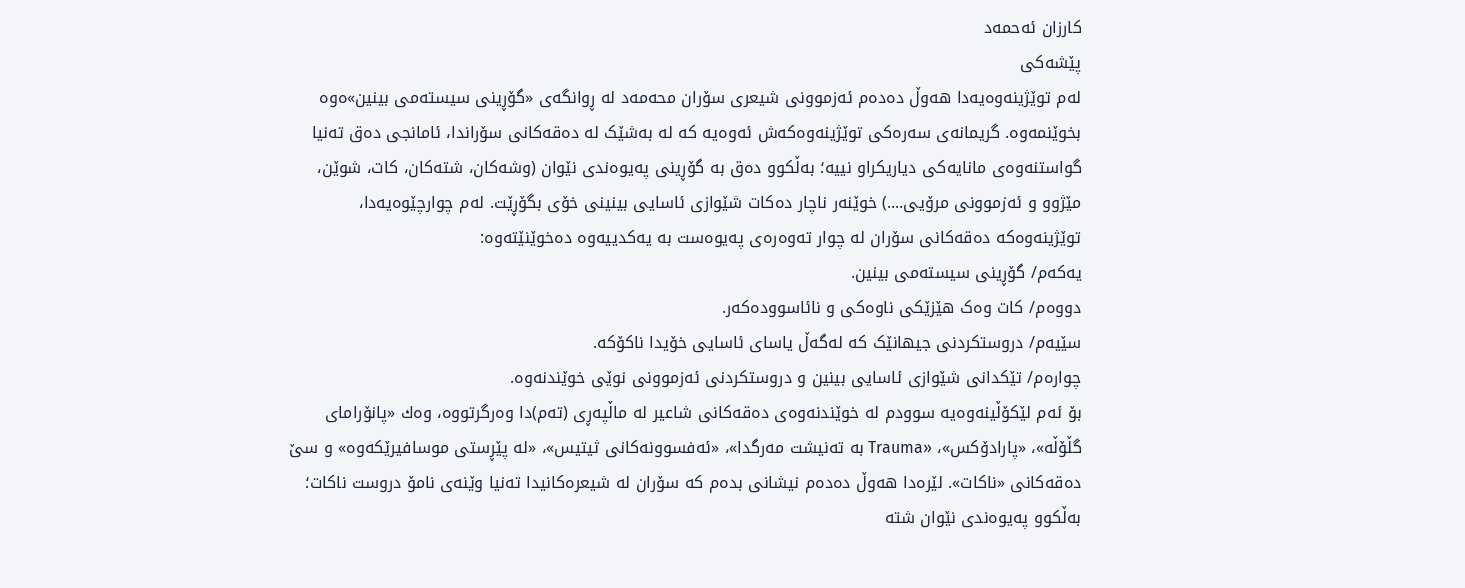کارزان ئەحمەد
پێشەکی
لەم توێژینەوەیەدا هەوڵ دەدەم ئەزموونی شیعری سۆران محەمەد لە ڕوانگەی «گۆڕینی سیستەمی بینین»ەوە بخوێنمەوە. گریمانەی سەرەکی توێژینەوەکەش ئەوەیە کە لە بەشێک لە دەقەکانی سۆراندا، ئامانجی دەق تەنیا گواستنەوەی مانایەکی دیاریکراو نییە؛ بەڵکوو دەق بە گۆڕینی پەیوەندی نێوان (وشەکان، شتەکان، کات، شوێن، مێژوو و ئەزموونی مرۆیی....) خوێنەر ناچار دەکات شێوازی ئاسایی بینینی خۆی بگۆڕێت. لەم چوارچێوەیەدا، توێژینەوەکە دەقەکانی سۆران لە چوار تەوەرەی پەیوەست بە یەکدییەوە دەخوێنێتەوە:
یەکەم/ گۆڕینی سیستەمی بینین.
دووەم/ کات وەک هێزێکی ناوەکی و نائاسوودەکەر.
سێیەم/ دروستکردنی جیهانێک کە لەگەڵ یاسای ئاسایی خۆیدا ناکۆکە.
چوارەم/ تێکدانی شێوازی ئاسایی بینین و دروستکردنی ئەزموونی نوێی خوێندنەوە.
بۆ ئەم لێکۆڵینەوەیە سوودم لە خوێندنەوەی دەقەکانی شاعیر لە ماڵپەڕی (تەم)دا وەرگرتووە، وەك «پانۆرامای گڵۆڵە»، «پارادۆکس»، «Trauma بە تەنیشت مەرگدا»، «ئەفسوونەکانی ثیتیس»، «لە پێڕستی موسافیرێکەوە» و سێ دەقەکانی «ناکات». لێرەدا هەوڵ دەدەم نیشانی بدەم کە سۆران لە شیعرەکانیدا تەنیا وێنەی نامۆ دروست ناکات؛ بەڵکوو پەیوەندی نێوان شتە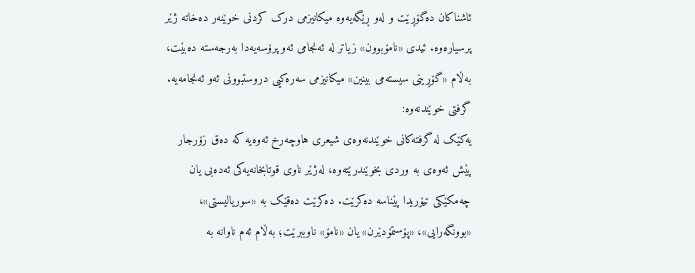ئاشناکان دەگۆڕێت و لەو ڕێگەیەوە میکانیزمی درک کردنی خوێنەر دەخاتە ژێر پرسیارەوە. ئیدی «نامۆبوون» زیاتر لە ئەنجامی ئەو پرۆسەیەدا بەرجەستە دەبێت، بەڵام «گۆڕینی سیستەمی بینین» میکانیزمی سەرەکیی دروستبوونی ئەو ئەنجامەیە.
گرفتی خوێندنەوە:
یەکێک لە گرفتەکانی خوێندنەوەی شیعری هاوچەرخ ئەوەیە کە دەق زۆرجار پێش ئەوەی بە وردی بخوێندرێتەوە، لەژێر ناوی قوتابخانەیەکی ئەدەبی یان چەمکێکی تیۆریدا پێناسە دەکرێت. دەکرێت دەقێک بە «سوریالیستی»، «بوونگەرایی»، «پۆستمۆدێرن» یان «نامۆ» ناوببرێت؛ بەڵام ئەم ناوانە بە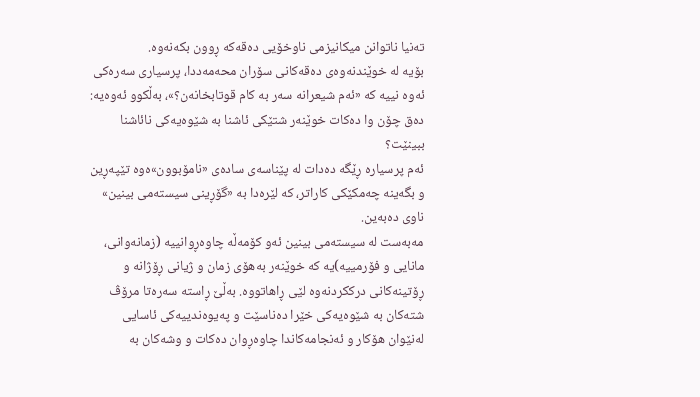تەنیا ناتوانن میکانیزمی ناوخۆیی دەقەکە ڕوون بکەنەوە.
بۆیە لە خوێندنەوەی دەقەکانی سۆران محەمەددا، پرسیاری سەرەکی ئەوە نییە کە «ئەم شیعرانە سەر بە کام قوتابخانەن؟»، بەڵکوو ئەوەیە: دەق چۆن وا دەکات خوێنەر شتێکی ئاشنا بە شێوەیەکی نائاشنا ببینێت؟
ئەم پرسیارە ڕێگە دەدات لە پێناسەی سادەی «نامۆبوون»ەوە تێپەڕین و بگەینە چەمکێکی کاراتر، کە لێرەدا بە «گۆڕینی سیستەمی بینین» ناوی دەبەین.
مەبەست لە سیستەمی بینین ئەو کۆمەڵە چاوەڕوانییە (زمانەوانی، مانایی و فۆرمییە)یە کە خوێنەر بەهۆی زمان و ژیانی ڕۆژانە و ڕۆتینەکانی درککردنەوە لێی ڕاهاتووە. بەڵێ ڕاستە سەرەتا مرۆڤ شتەکان بە شێوەیەکی خێرا دەناسێت و پەیوەندییەکی ئاسایی لەنێوان هۆکار و ئەنجامەکاندا چاوەڕوان دەکات و وشەکان بە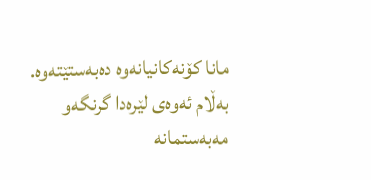مانا کۆنەکانیانەوە دەبەستێتەوە.
بەڵام ئەوەی لێرەدا گرنگەو مەبەستمانە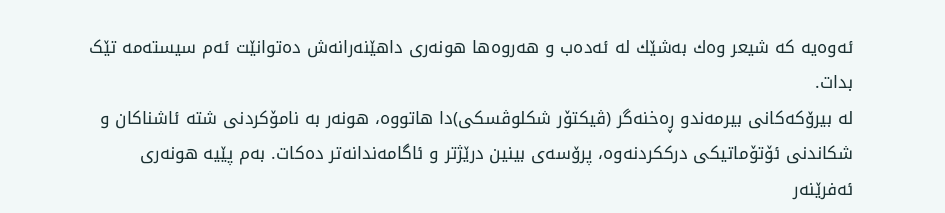ئەوەیە کە شیعر وەك بەشێك لە ئەدەب و هەروەها هونەری داهێنەرانەش دەتوانێت ئەم سیستەمە تێک بدات.
لە بیرۆکەکانی بیرمەندو ڕەخنەگر (ڤیکتۆر شکلوڤسکی)دا هاتووە، هونەر بە نامۆکردنی شتە ئاشناکان و شکاندنی ئۆتۆماتیکی درککردنەوە، پرۆسەی بینین درێژتر و ئاگامەندانەتر دەکات. بەم پێیە هونەری ئەفرێنەر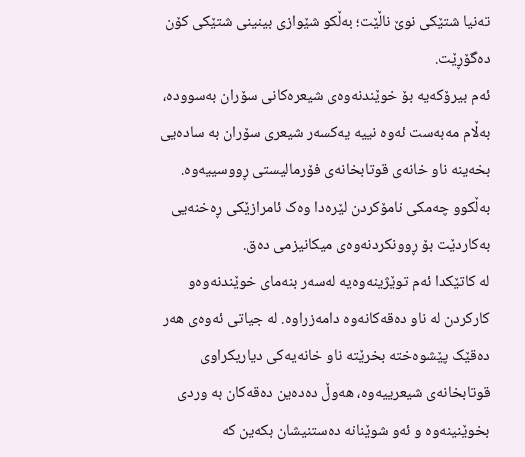تەنیا شتێکی نوێ ناڵێت؛ بەڵکو شێوازی بینینی شتێکی کۆن دەگۆڕێت.
ئەم بیرۆکەیە بۆ خوێندنەوەی شیعرەکانی سۆران بەسوودە، بەڵام مەبەست ئەوە نییە یەکسەر شیعری سۆران بە سادەیی بخەینە ناو خانەی قوتابخانەی فۆرمالیستی ڕووسییەوە. بەڵكوو چەمکی نامۆکردن لێرەدا وەک ئامرازێکی ڕەخنەیی بەکاردێت بۆ ڕوونکردنەوەی میکانیزمی دەق.
لە کاتێکدا ئەم توێژینەوەیە لەسەر بنەمای خوێندنەوەو کارکردن لە ناو دەقەکانەوە دامەزراوە. لە جیاتی ئەوەی هەر دەقێک پێشوەختە بخرێتە ناو خانەیەکی دیاریکراوی قوتابخانەی شیعرییەوە، هەوڵ دەدەین دەقەکان بە وردی بخوێنینەوە و ئەو شوێنانە دەستنیشان بکەین کە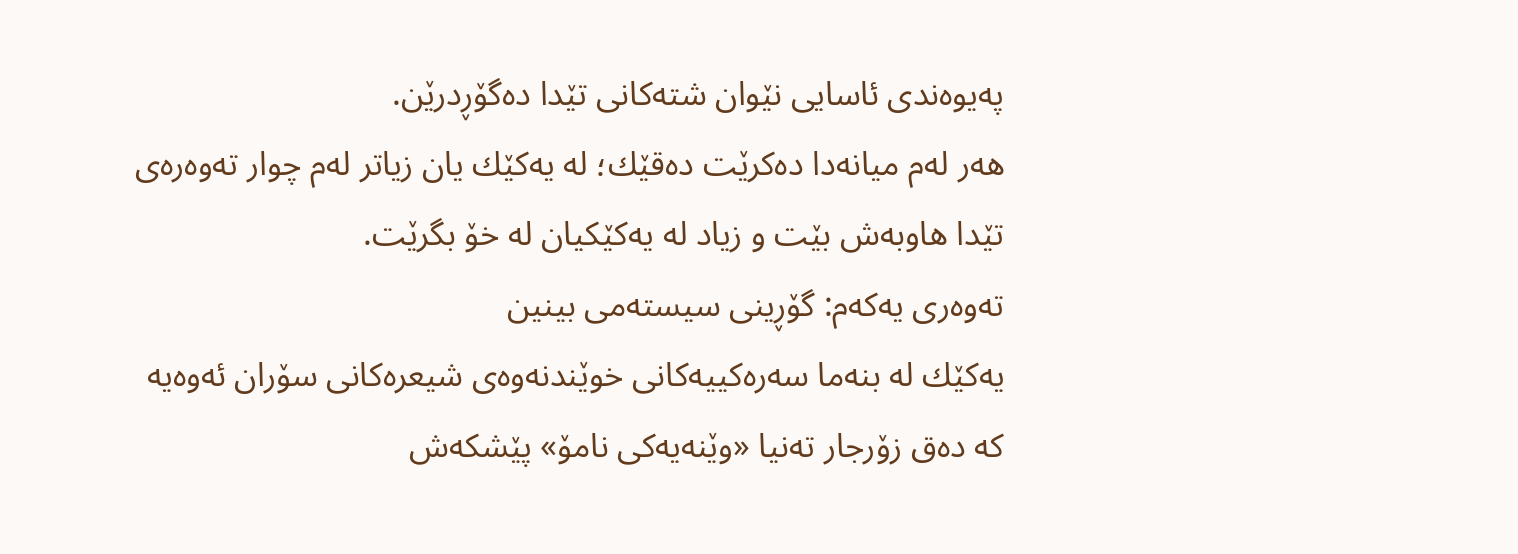پەیوەندی ئاسایی نێوان شتەکانی تێدا دەگۆڕدرێن.
هەر لەم میانەدا دەکرێت دەقێك؛ لە یەکێك یان زیاتر لەم چوار تەوەرەی تێدا هاوبەش بێت و زیاد لە یەکێکیان لە خۆ بگرێت.
تەوەری یەکەم: گۆڕینی سیستەمی بینین
یەکێك لە بنەما سەرەکییەکانی خوێندنەوەی شیعرەکانی سۆران ئەوەیە کە دەق زۆرجار تەنیا «وێنەیەکی نامۆ» پێشکەش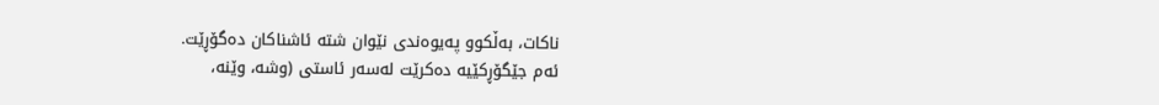ناکات، بەڵکوو پەیوەندی نێوان شتە ئاشناکان دەگۆڕێت.
ئەم جێگۆڕکێیە دەکرێت لەسەر ئاستی (وشە، وێنە،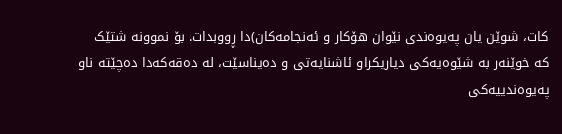کات، شوێن یان پەیوەندی نێوان هۆکار و ئەنجامەکان)دا ڕووبدات. بۆ نموونە شتێک کە خوێنەر بە شێوەیەکی دیاریکراو ئاشنایەتی و دەیناسێت، لە دەقەکەدا دەچێتە ناو پەیوەندییەکی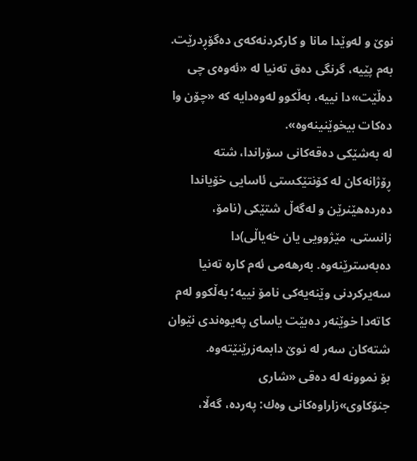نوێ و لەوێدا مانا و کارکردنەکەی دەگۆڕدرێت.
بەم پێیە، گرنگی دەق تەنیا لە «ئەوەی چی دەڵێت»دا نییە، بەڵکوو لەوەدایە کە «چۆن وا دەکات بیخوێنینەوە».
لە بەشێكی دەقەکانی سۆراندا، شتە ڕۆژانەکان لە کۆنتێکستی ئاسایی خۆیاندا دەردەهێنرێن و لەگەڵ شتێکی (نامۆ، زانستی، مێژوویی یان خەیاڵی)دا دەبەسترێنەوە. بەرهەمی ئەم کارە تەنیا سەیرکردنی وێنەیەکی نامۆ نییە؛ بەڵکوو لەم کاتەدا خوێنەر دەبێت یاسای پەیوەندی نێوان شتەکان سەر لە نوێ دابمەزرێنێتەوە.
بۆ نموونە لە دەقی «شاری جنۆکاوی»زاراوەکانی وەك: پەردە، گەڵا،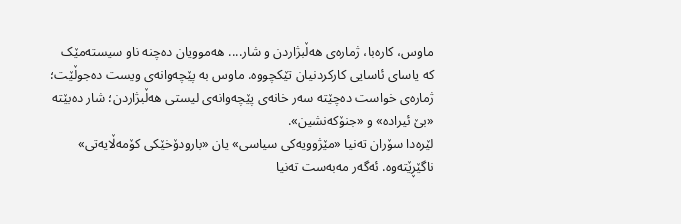ماوس، کارەبا، ژمارەی هەڵبژاردن و شار.... هەموویان دەچنە ناو سیستەمێک کە یاسای ئاسایی کارکردنیان تێکچووە. ماوس بە پێچەوانەی ویست دەجوڵێت؛ ژمارەی خواست دەچێتە سەر خانەی پێچەوانەی لیستی هەڵبژاردن؛ شار دەبێتە «بێ ئیرادە» و «جنۆکەنشین».
لێرەدا سۆران تەنیا «مێژوویەکی سیاسی» یان «بارودۆخێکی کۆمەڵایەتی» ناگێڕێتەوە. ئەگەر مەبەست تەنیا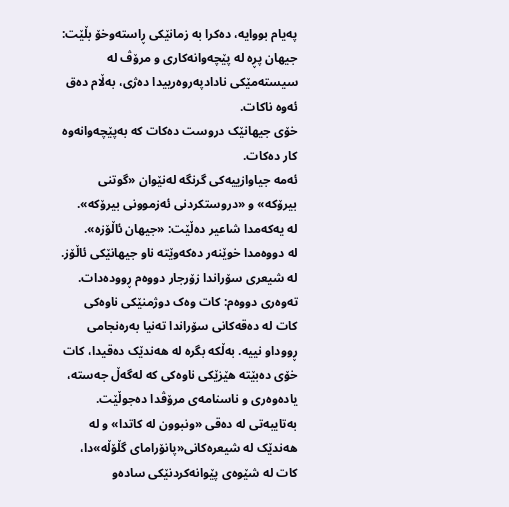پەیام بووایە، دەکرا بە زمانێکی ڕاستەوخۆ بڵێت: جیهان پڕە لە پێچەوانەکاری و مرۆڤ لە سیستەمێکی نادادپەروەرییدا دەژی، بەڵام دەق ئەوە ناکات.
خۆی جیهانێک دروست دەکات کە بەپێچەوانەوە کار دەکات.
ئەمە جیاوازییەکی گرنگە لەنێوان «گوتنی بیرۆکە» و «دروستکردنی ئەزموونی بیرۆکە».
لە یەکەمدا شاعیر دەڵێت: «جیهان ئاڵۆزە».
لە دووەمدا خوێنەر دەکەوێتە ناو جیهانێکی ئاڵۆز.
لە شیعری سۆراندا زۆرجار دووەم ڕوودەدات.
تەوەری دووەم: کات وەک دوژمنێکی ناوەکی
کات لە دەقەکانی سۆراندا تەنیا بەرەنجامی ڕووداو نییە. بەڵکە بگرە لە هەندێک دەقیدا، کات خۆی دەبێتە هێزێکی ناوەکی کە لەگەڵ جەستە، یادەوەری و ناسنامەی مرۆڤدا دەجوڵێت.
بەتایبەتی لە دەقی «ونبوون لە کاتدا» و لە هەندێک لە شیعرەکانی«پانۆرامای گڵۆڵە»دا، کات لە شێوەی پێوانەکردنێکی سادەو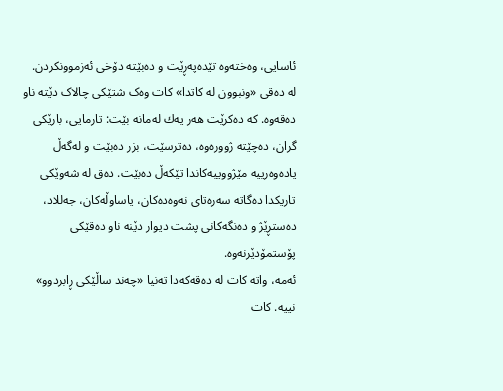ئاسایی، وەختەوە تێدەپەڕێت و دەبێتە دۆخی ئەزموونکردن.
لە دەقی «ونبوون لە کاتدا» کات وەک شتێکی چالاک دێتە ناو دەقەوە. کە دەکرێت هەر یەك لەمانە بێت: تارمایی، بارێکی گران، دەچێتە ژوورەوە، دەترسێت، بزر دەبێت و لەگەڵ یادەوەرییە مێژووییەکاندا تێکەڵ دەبێت. دەق لە شەوێکی تاریکدا دەگاتە سەرەتای نەوەدەکان، یاساوڵەکان، جەللاد، دەستڕێژ و دەنگەکانی پشت دیوار دێنە ناو دەقێكی پۆستمۆدێرنەوە.
ئەمە، واتە کات لە دەقەکەدا تەنیا «چەند ساڵێکی ڕابردوو» نییە. کات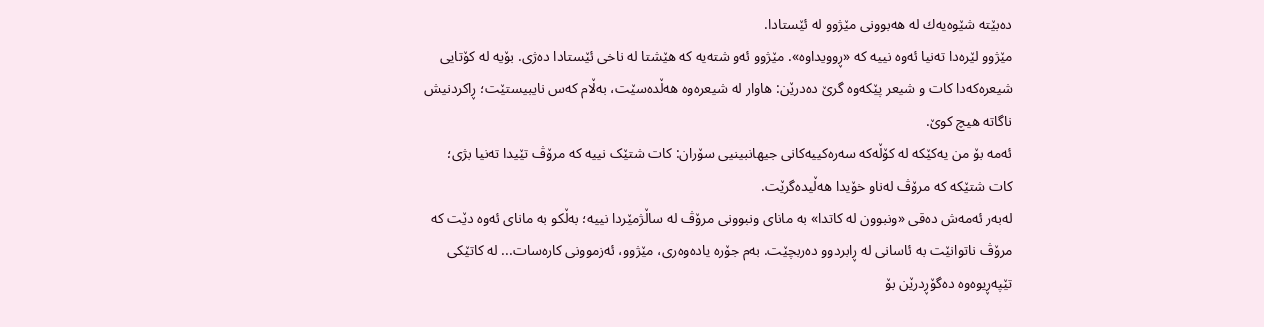دەبێتە شێوەیەك لە هەبوونی مێژوو لە ئێستادا.
مێژوو لێرەدا تەنیا ئەوە نییە کە «ڕوویداوە». مێژوو ئەو شتەیە کە هێشتا لە ناخی ئێستادا دەژی. بۆیە لە کۆتایی شیعرەکەدا کات و شیعر پێکەوە گرێ دەدرێن: هاوار لە شیعرەوە هەڵدەسێت، بەڵام کەس نایبیستێت؛ ڕاکردنیش ناگاتە هیچ کوێ.
ئەمە بۆ من یەکێکە لە کۆڵەکە سەرەکییەکانی جیهانبینیی سۆران: کات شتێک نییە کە مرۆڤ تێیدا تەنیا بژی؛ کات شتێکە کە مرۆڤ لەناو خۆیدا هەڵیدەگرێت.
لەبەر ئەمەش دەقی «ونبوون لە کاتدا» بە مانای ونبوونی مرۆڤ لە ساڵژمێردا نییە؛ بەڵکو بە مانای ئەوە دێت کە مرۆڤ ناتوانێت بە ئاسانی لە ڕابردوو دەربچێت. بەم جۆرە یادەوەری، مێژوو، ئەزموونی کارەسات... لە کاتێکی تێپەڕیوەوە دەگۆڕدرێن بۆ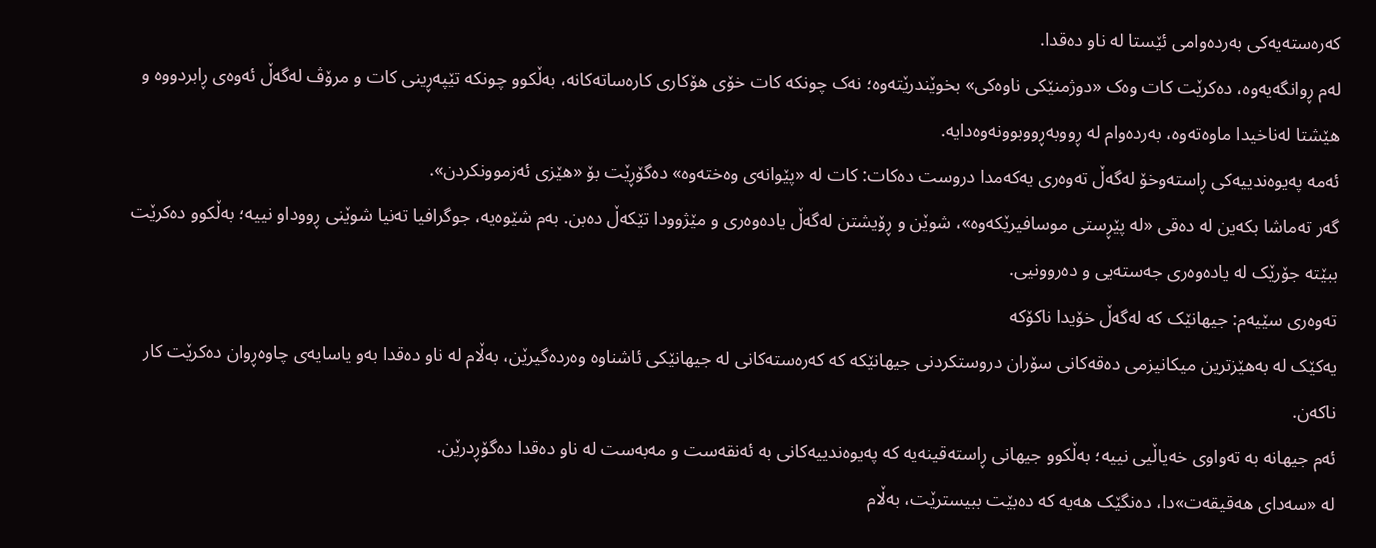کەرەستەیەکی بەردەوامی ئێستا لە ناو دەقدا.
لەم ڕوانگەیەوە، دەکرێت کات وەک «دوژمنێکی ناوەکی» بخوێندرێتەوە؛ نەک چونکە کات خۆی هۆکاری کارەساتەکانە، بەڵکوو چونکە تێپەڕینی کات و مرۆڤ لەگەڵ ئەوەی ڕابردووە و هێشتا لەناخیدا ماوەتەوە، بەردەوام لە ڕووبەڕووبوونەوەدایە.
ئەمە پەیوەندییەکی ڕاستەوخۆ لەگەڵ تەوەری یەکەمدا دروست دەکات: کات لە «پێوانەی وەختەوە» دەگۆڕێت بۆ «هێزی ئەزموونکردن».
گەر تەماشا بکەین لە دەقی «لە پێڕستی موسافیرێکەوە»، شوێن و ڕۆیشتن لەگەڵ یادەوەری و مێژوودا تێکەڵ دەبن. بەم شێوەیە، جوگرافیا تەنیا شوێنی ڕووداو نییە؛ بەڵکوو دەکرێت ببێتە جۆرێک لە یادەوەری جەستەیی و دەروونیی.
تەوەری سێیەم: جیهانێک کە لەگەڵ خۆیدا ناکۆکە
یەکێک لە بەهێزترین میکانیزمی دەقەکانی سۆران دروستکردنی جیهانێکە کە کەرەستەکانی لە جیهانێکی ئاشناوە وەردەگیرێن، بەڵام لە ناو دەقدا بەو یاسایەی چاوەڕوان دەکرێت کار ناکەن.
ئەم جیهانە بە تەواوی خەیاڵیی نییە؛ بەڵکوو جیهانی ڕاستەقینەیە کە پەیوەندییەکانی بە ئەنقەست و مەبەست لە ناو دەقدا دەگۆڕدرێن.
لە «سەدای هەقیقەت»دا، دەنگێک هەیە کە دەبێت ببیسترێت، بەڵام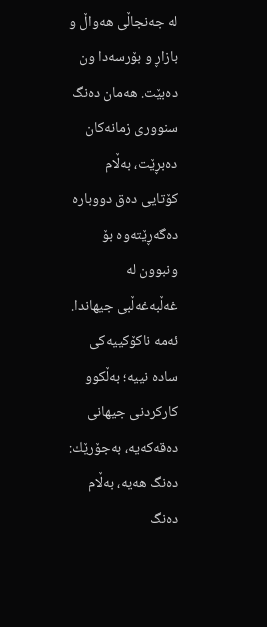لە جەنجاڵی هەواڵ و بازاڕ و بۆرسەدا ون دەبێت. هەمان دەنگ سنووری زمانەکان دەبڕێت، بەڵام کۆتایی دەق دووبارە دەگەڕێتەوە بۆ ونبوون لە غەڵبەغەڵبی جیهاندا. ئەمە ناکۆکییەکی سادە نییە؛ بەڵكوو کارکردنی جیهانی دەقەکەیە، بەجۆرێك:
دەنگ هەیە، بەڵام دەنگ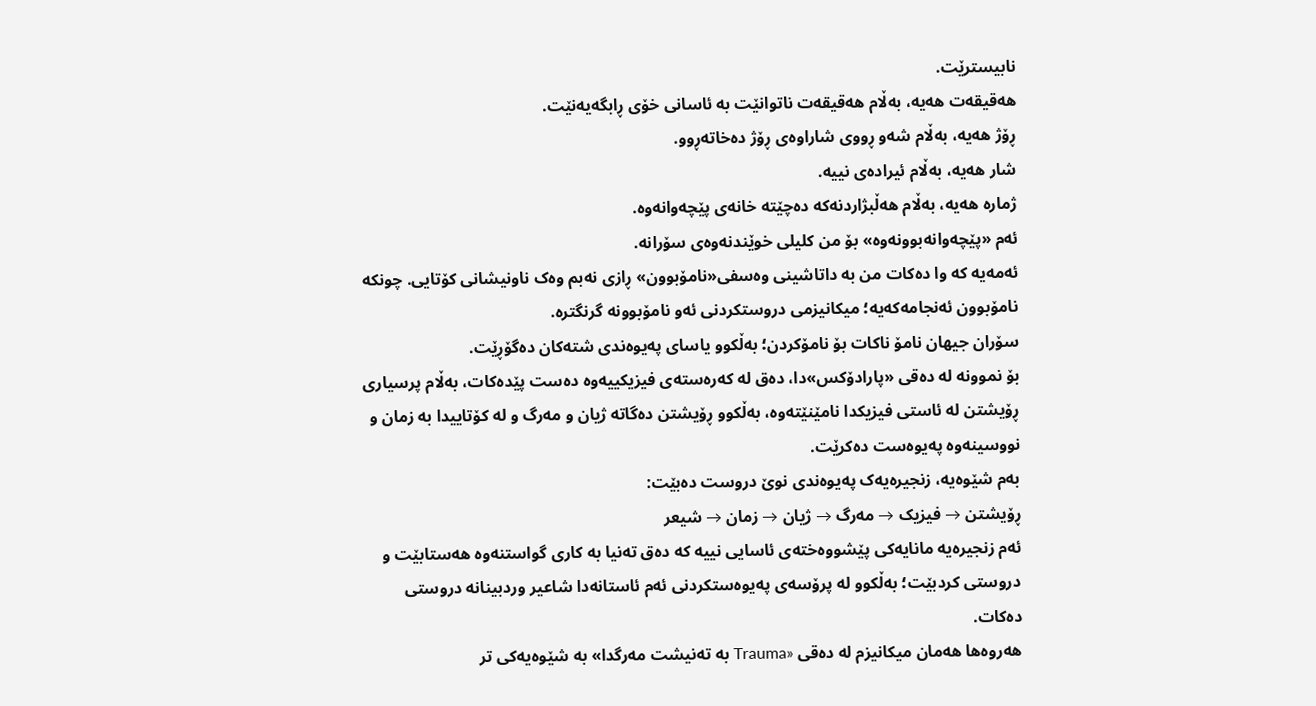نابیسترێت.
هەقیقەت هەیە، بەڵام هەقیقەت ناتوانێت بە ئاسانی خۆی ڕابگەیەنێت.
ڕۆژ هەیە، بەڵام شەو ڕووی شاراوەی ڕۆژ دەخاتەڕوو.
شار هەیە، بەڵام ئیرادەی نییە.
ژمارە هەیە، بەڵام هەڵبژاردنەکە دەچێتە خانەی پێچەوانەوە.
ئەم «پێچەوانەبوونەوە» بۆ من کلیلی خوێندنەوەی سۆرانە.
ئەمەیە کە وا دەکات من بە داتاشینی وەسفی«نامۆبوون» ڕازی نەبم وەک ناونیشانی کۆتایی. چونکە نامۆبوون ئەنجامەکەیە؛ میکانیزمی دروستکردنی ئەو نامۆبوونە گرنگترە.
سۆران جیهان نامۆ ناکات بۆ نامۆکردن؛ بەڵكوو یاسای پەیوەندی شتەکان دەگۆڕێت.
بۆ نموونە لە دەقی «پارادۆکس»دا، دەق لە کەرەستەی فیزیکییەوە دەست پێدەکات، بەڵام پرسیاری ڕۆیشتن لە ئاستی فیزیکدا نامێنێتەوە، بەڵكوو ڕۆیشتن دەگاتە ژیان و مەرگ و لە کۆتاییدا بە زمان و نووسینەوە پەیوەست دەکرێت.
بەم شێوەیە، زنجیرەیەک پەیوەندی نوێ دروست دەبێت:
ڕۆیشتن → فیزیک → مەرگ → ژیان → زمان → شیعر
ئەم زنجیرەیە مانایەکی پێشووەختەی ئاسایی نییە کە دەق تەنیا بە کاری گواستنەوە هەستابێت و دروستی کردبێت؛ بەڵکوو لە پرۆسەی پەیوەستکردنی ئەم ئاستانەدا شاعیر وردبینانە دروستی دەکات.
هەروەها هەمان میکانیزم لە دەقی «Trauma بە تەنیشت مەرگدا» بە شێوەیەکی تر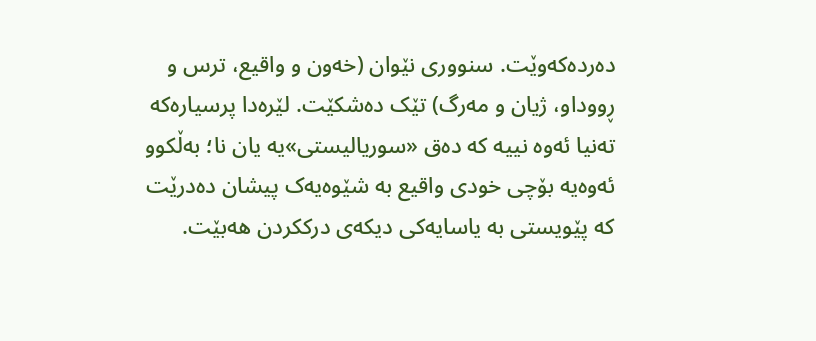دەردەکەوێت. سنووری نێوان (خەون و واقیع، ترس و ڕووداو، ژیان و مەرگ) تێک دەشکێت. لێرەدا پرسیارەکە تەنیا ئەوە نییە کە دەق «سوریالیستی»یە یان نا؛ بەڵکوو ئەوەیە بۆچی خودی واقیع بە شێوەیەک پیشان دەدرێت کە پێویستی بە یاسایەکی دیکەی درککردن هەبێت.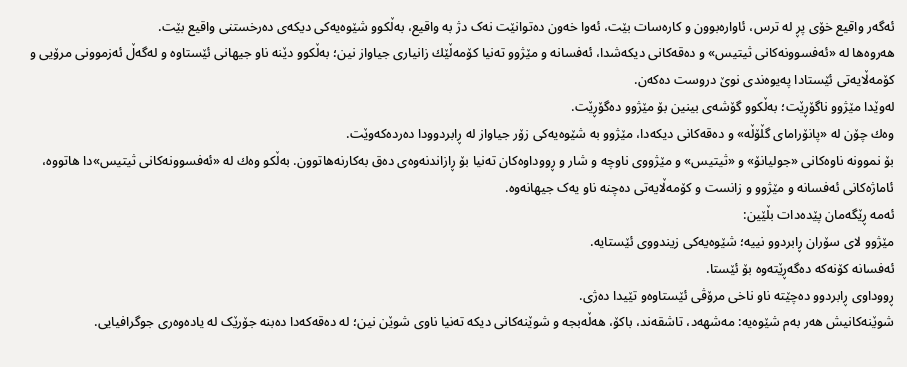ئەگەر واقیع خۆی پڕ لە ترس، ئاوارەبوون و کارەسات بێت، ئەوا خەون دەتوانێت نەک دژ بە واقیع، بەڵکوو شێوەیەکی دیکەی دەرخستنی واقیع بێت.
هەروەها لە «ئەفسوونەکانی ثیتیس» و دەقەکانی دیکەشدا، ئەفسانە و مێژوو تەنیا کۆمەڵێك زانیاری جیاواز نین؛ بەڵکوو دێنە ناو جیهانی ئێستاوە و لەگەڵ ئەزموونی مرۆیی و کۆمەڵایەتی ئێستادا پەیوەندی نوێ دروست دەکەن.
لەوێدا مێژوو ناگۆڕێت؛ بەڵکوو گۆشەی بینین بۆ مێژوو دەگۆڕێت.
وەك چۆن لە «پانۆرامای گڵۆڵە» و دەقەکانی دیکەدا، مێژوو بە شێوەیەکی زۆر جیاواز لە ڕابردوودا دەردەکەوێت.
بۆ نموونە ناوەکانی «جولیانۆ» و «ثیتیس» و مێژووی ناوچە و شار و ڕووداوەکان تەنیا بۆ ڕازاندنەوەی دەق بەکارنەهاتوون. بەڵکو وەك لە «ئەفسوونەکانی ثیتیس»دا هاتووە، ئاماژەکانی ئەفسانە و مێژوو و زانست و کۆمەڵایەتی دەچنە ناو یەک جیهانەوە.
ئەمە ڕێگەمان پێدەدات بڵێین:
مێژوو لای سۆران ڕابردوو نییە؛ شێوەیەکی زیندووی ئێستایە.
ئەفسانە کۆنەکە دەگەڕێتەوە بۆ ئێستا.
ڕووداوی ڕابردوو دەچێتە ناو ناخی مرۆڤی ئێستاوەو تێیدا دەژی.
شوێنەکانیش هەر بەم شێوەیە: مەشهەد، تاشقەند، باکۆ، هەڵەبجە و شوێنەکانی دیکە تەنیا ناوی شوێن نین؛ لە دەقەکەدا دەبنە جۆرێک لە یادەوەری جوگرافیایی.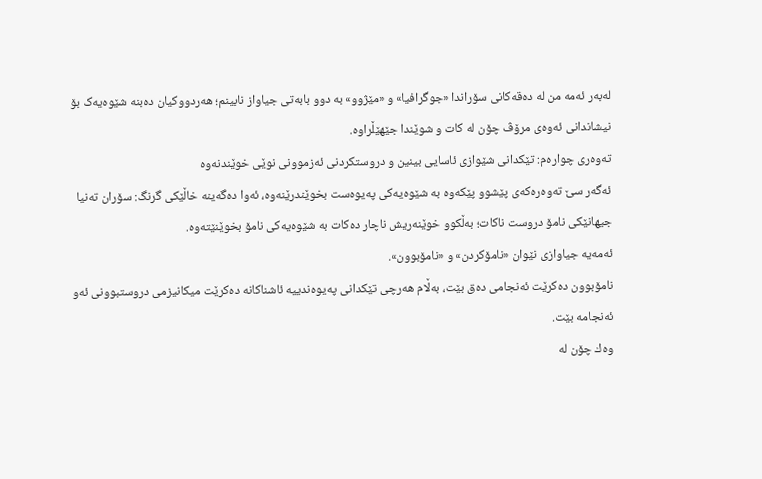لەبەر ئەمە من لە دەقەکانی سۆراندا «جوگرافیا» و «مێژوو» بە دوو بابەتی جیاواز نابینم؛ هەردووکیان دەبنە شێوەیەک بۆ نیشاندانی ئەوەی مرۆڤ چۆن لە کات و شوێندا جێهێڵراوە.
تەوەری چوارەم: تێکدانی شێوازی ئاسایی بینین و دروستکردنی ئەزموونی نوێی خوێندنەوە
ئەگەر سێ تەوەرەکەی پێشوو پێکەوە بە شێوەیەکی پەیوەست بخوێندرێنەوە، ئەوا دەگەینە خاڵێکی گرنگ: سۆران تەنیا جیهانێکی نامۆ دروست ناکات؛ بەڵکوو خوێنەریش ناچار دەکات بە شێوەیەکی نامۆ بخوێنێتەوە.
ئەمەیە جیاوازی نێوان «نامۆکردن» و «نامۆبوون».
نامۆبوون دەکرێت ئەنجامی دەق بێت، بەڵام هەرچی تێکدانی پەیوەندییە ئاشناکانە دەکرێت میکانیزمی دروستبوونی ئەو ئەنجامە بێت.
وەك چۆن لە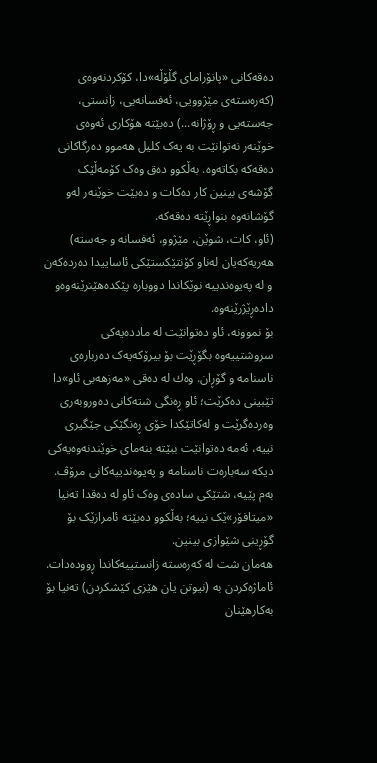دەقەکانی «پانۆرامای گڵۆڵە»دا، کۆکردنەوەی (کەرەستەی مێژوویی، ئەفسانەیی، زانستی، جەستەیی و ڕۆژانە...) دەبێتە هۆکاری ئەوەی خوێنەر نەتوانێت بە یەک کلیل هەموو دەرگاکانی دەقەکە بکاتەوە. بەڵكوو دەق وەک کۆمەڵێک گۆشەی بینین کار دەکات و دەبێت خوێنەر لەو گۆشانەوە بنواڕێتە دەقەکە.
(ئاو، کات، شوێن، مێژوو، ئەفسانە و جەستە) هەریەکەیان لەناو کۆنتێکستێکی ئاساییدا دەردەکەن و لە پەیوەندییە نوێکاندا دووبارە پێکدەهێنرێنەوەو دادەڕێژرێنەوە.
بۆ نموونە، ئاو دەتوانێت لە ماددەیەکی سروشتییەوە بگۆڕێت بۆ بیرۆکەیەک دەربارەی ناسنامە و گۆڕان. وەك لە دەقی «مەزهەبی ئاو»دا تێبینی دەکرێت؛ ئاو ڕەنگی شتەکانی دەوروبەری وەردەگرێت و لەکاتێکدا خۆی ڕەنگێکی جێگیری نییە، ئەمە دەتوانێت ببێتە بنەمای خوێندنەوەیەکی دیکە سەبارەت ناسنامە و پەیوەندییەکانی مرۆڤ.
بەم پێیە، شتێکی سادەی وەک ئاو لە دەقدا تەنیا «میتافۆر»ێک نییە؛ بەڵكوو دەبێتە ئامرازێک بۆ گۆڕینی شێوازی بینین.
هەمان شت لە کەرەستە زانستییەکاندا ڕوودەدات. ئاماژەکردن بە (نیوتن یان هێزی کێشکردن) تەنیا بۆ بەکارهێنان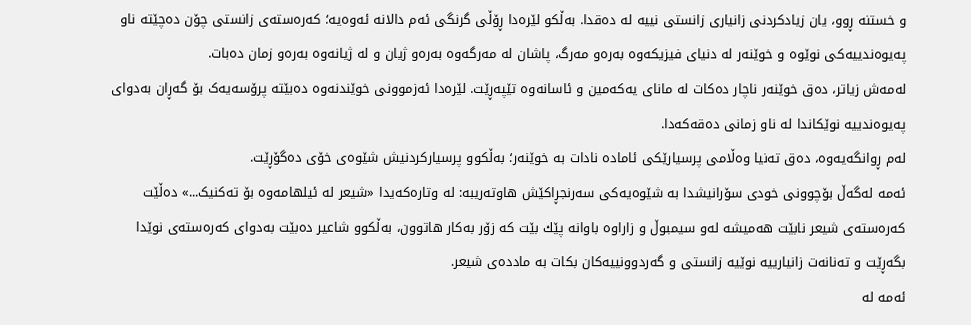و خستنە ڕوو، یان زیادکردنی زانیاری زانستی نییە لە دەقدا. بەڵکو لێرەدا ڕۆڵی گرنگی ئەم دالانە ئەوەیە؛ کەرەستەی زانستی چۆن دەچێتە ناو پەیوەندییەکی نوێوە و خوێنەر لە دنیای فیزیکەوە بەرەو مەرگ، پاشان لە مەرگەوە بەرەو ژیان و لە ژیانەوە بەرەو زمان دەبات.
لەمەش زیاتر، دەق خوێنەر ناچار دەکات لە مانای یەکەمین و ئاسانەوە تێپەڕێت. لێرەدا ئەزموونی خوێندنەوە دەبێتە پرۆسەیەک بۆ گەڕان بەدوای پەیوەندییە نوێکاندا لە ناو زمانی دەقەکەدا.
لەم ڕوانگەیەوە، دەق تەنیا وەڵامی پرسیارێکی ئامادە نادات بە خوێنەر؛ بەڵکوو پرسیارکردنیش شێوەی خۆی دەگۆڕێت.
ئەمە لەگەڵ بۆچوونی خودی سۆرانیشدا بە شێوەیەکی سەرنجڕاکێش هاوتەریبە: لە وتارەکەیدا «شیعر لە ئیلهامەوە بۆ تەکنیک...» دەڵێت کەرەستەی شیعر نابێت هەمیشە لەو سیمبوڵ و زاراوە باوانە پێك بێت کە زۆر بەکار هاتوون، بەڵکوو شاعیر دەبێت بەدوای کەرەستەی نوێدا بگەڕێت و تەنانەت زانیارییە نوێیە زانستی و گەردوونییەکان بکات بە ماددەی شیعر.
ئەمە لە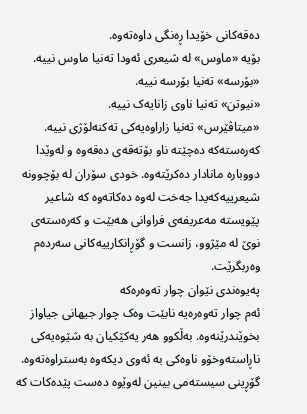دەقەکانی خۆیدا ڕەنگی داوەتەوە.
بۆیە «ماوس» لە شیعری ئەودا تەنیا ماوس نییە.
«بۆرسە» تەنیا بۆرسە نییە.
«نیوتن» تەنیا ناوی زانایەک نییە.
«میتاڤێرس» تەنیا زاراوەیەکی تەکنەلۆژی نییە.
کەرەستەکە دەچێتە ناو بۆتەقەی دەقەوە و لەوێدا دووبارە مانادار دەکرێتەوە. خودی سۆران لە بۆچوونە شیعرییەکەیدا جەخت لەوە دەکاتەوە کە شاعیر پێویستە مەعریفەی فراوانی هەبێت و کەرەستەی نوێ لە مێژوو، زانست و گۆڕانکارییەکانی سەردەم وەربگرێت.
پەیوەندی نێوان چوار تەوەرەکە
ئەم چوار تەوەرەیە نابێت وەک چوار جیهانی جیاواز بخوێندرێنەوە. بەڵکوو هەر یەکێکیان بە شێوەیەکی ناڕاستەوخۆو ناوەکی بە ئەوی دیکەوە بەستراوەتەوە.
گۆڕینی سیستەمی بینین لەوێوە دەست پێدەکات کە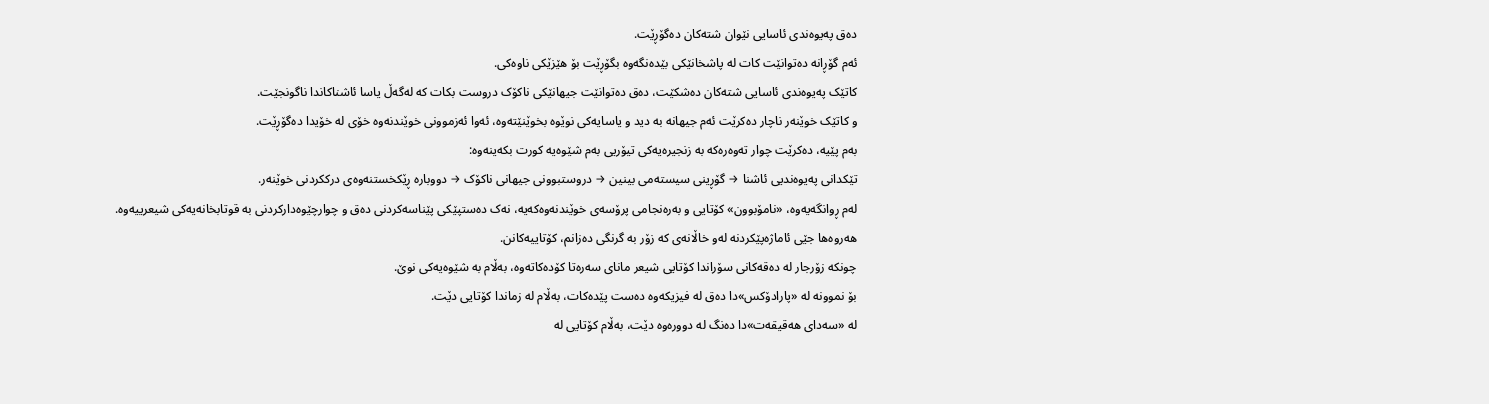دەق پەیوەندی ئاسایی نێوان شتەکان دەگۆڕێت.
ئەم گۆڕانە دەتوانێت کات لە پاشخانێكی بێدەنگەوە بگۆڕێت بۆ هێزێکی ناوەکی.
کاتێک پەیوەندی ئاسایی شتەکان دەشکێت، دەق دەتوانێت جیهانێکی ناکۆک دروست بکات کە لەگەڵ یاسا ئاشناکاندا ناگونجێت.
و کاتێک خوێنەر ناچار دەکرێت ئەم جیهانە بە دید و یاسایەکی نوێوە بخوێنێتەوە، ئەوا ئەزموونی خوێندنەوە خۆی لە خۆیدا دەگۆڕێت.
بەم پێیە، دەکرێت چوار تەوەرەکە بە زنجیرەیەکی تیۆریی بەم شێوەیە کورت بکەینەوە:
تێکدانی پەیوەندیی ئاشنا → گۆڕینی سیستەمی بینین → دروستبوونی جیهانی ناکۆک → دووبارە ڕێکخستنەوەی درککردنی خوێنەر.
لەم ڕوانگەیەوە، «نامۆبوون» کۆتایی و بەرەنجامی پرۆسەی خوێندنەوەکەیە، نەک دەستپێکی پێناسەکردنی دەق و چوارچێوەدارکردنی بە قوتابخانەیەکی شیعرییەوە.
هەروەها جێی ئاماژەپێکردنە لەو خاڵانەی کە زۆر بە گرنگی دەزانم، کۆتاییەکانن.
چونکە زۆرجار لە دەقەکانی سۆراندا کۆتایی شیعر مانای سەرەتا کۆدەکاتەوە، بەڵام بە شێوەیەکی نوێ.
بۆ نموونە لە «پارادۆکس»دا دەق لە فیزیکەوە دەست پێدەکات، بەڵام لە زماندا کۆتایی دێت.
لە «سەدای هەقیقەت»دا دەنگ لە دوورەوە دێت، بەڵام کۆتایی لە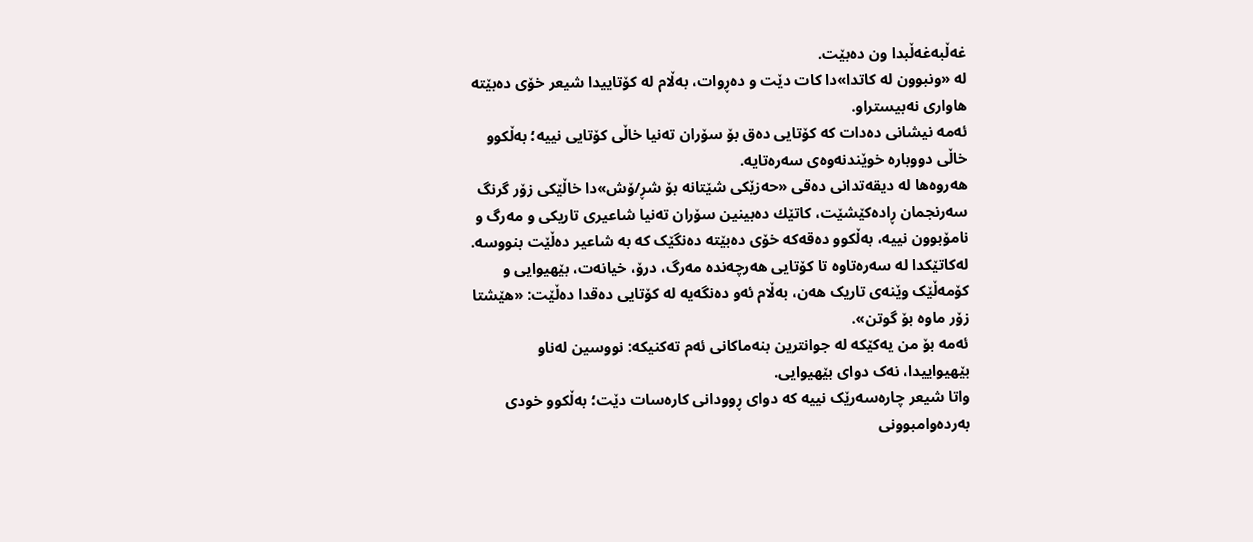غەڵبەغەڵبدا ون دەبێت.
لە «ونبوون لە کاتدا»دا کات دێت و دەڕوات، بەڵام لە کۆتاییدا شیعر خۆی دەبێتە هاواری نەبیستراو.
ئەمە نیشانی دەدات کە کۆتایی دەق بۆ سۆران تەنیا خاڵی کۆتایی نییە؛ بەڵكوو خاڵی دووبارە خوێندنەوەی سەرەتایە.
هەروەها لە دیقەتدانی دەقی «حەزێکی شێتانە بۆ شڕ/ۆش»دا خاڵێکی زۆر گرنگ سەرنجمان ڕادەکێشێت، کاتێك دەبینین سۆران تەنیا شاعیری تاریکی و مەرگ و نامۆبوون نییە، بەڵکوو دەقەکە خۆی دەبێتە دەنگێک کە بە شاعیر دەڵێت بنووسە. لەکاتێکدا لە سەرەتاوە تا کۆتایی هەرچەندە مەرگ، درۆ، خیانەت، بێهیوایی و کۆمەڵێک وێنەی تاریک هەن، بەڵام ئەو دەنگەیە لە کۆتایی دەقدا دەڵێت: «هێشتا زۆر ماوە بۆ گوتن».
ئەمە بۆ من یەکێکە لە جوانترین بنەماکانی ئەم تەکنیکە: نووسین لەناو بێهیواییدا، نەک دوای بێهیوایی.
واتا شیعر چارەسەرێک نییە کە دوای ڕوودانی کارەسات دێت؛ بەڵكوو خودی بەردەوامبوونی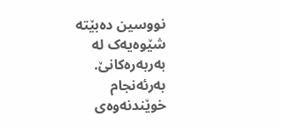نووسین دەبێتە شێوەیەک لە بەربەرەکانێ.
بەرئەنجام
خوێندنەوەی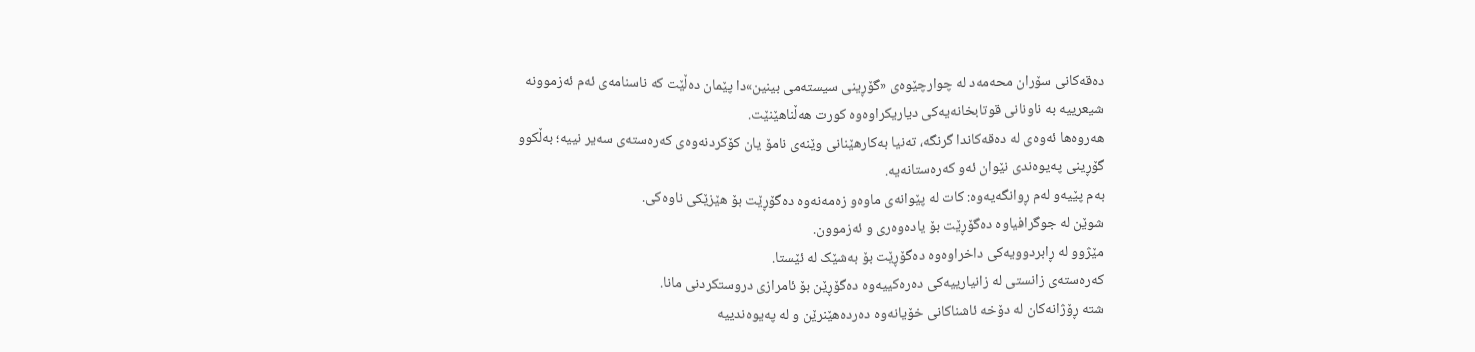دەقەکانی سۆران محەمەد لە چوارچێوەی «گۆڕینی سیستەمی بینین»دا پێمان دەڵێت کە ناسنامەی ئەم ئەزموونە شیعرییە بە ناونانی قوتابخانەیەکی دیاریکراوەوە کورت هەڵناهێنێت.
هەروەها ئەوەی لە دەقەکاندا گرنگە، تەنیا بەکارهێنانی وێنەی نامۆ یان کۆکردنەوەی کەرەستەی سەیر نییە؛ بەڵکوو گۆڕینی پەیوەندی نێوان ئەو کەرەستانەیە.
بەم پێیەو لەم ڕوانگەیەوە: کات لە پێوانەی ماوەو زەمەنەوە دەگۆڕێت بۆ هێزێکی ناوەکی.
شوێن لە جوگرافیاوە دەگۆڕێت بۆ یادەوەری و ئەزموون.
مێژوو لە ڕابردوویەکی داخراوەوە دەگۆڕێت بۆ بەشێک لە ئێستا.
کەرەستەی زانستی لە زانیارییەکی دەرەکییەوە دەگۆڕێن بۆ ئامرازی دروستکردنی مانا.
شتە ڕۆژانەکان لە دۆخە ئاشناکانی خۆیانەوە دەردەهێنرێن و لە پەیوەندییە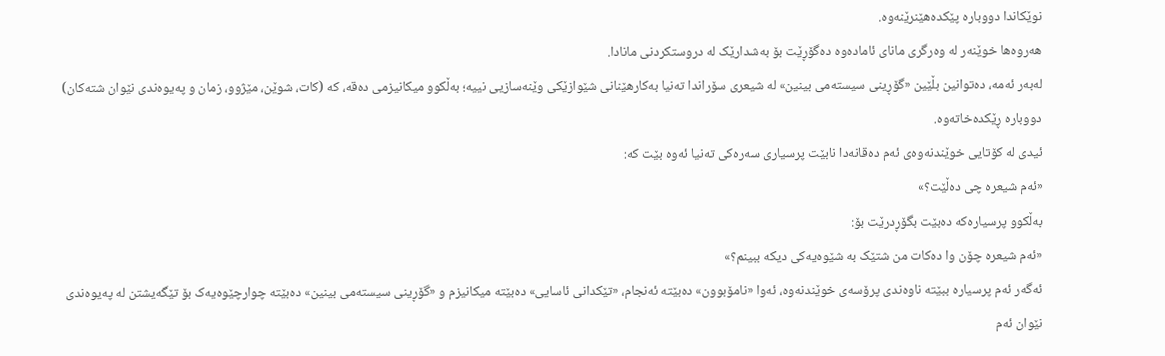نوێکاندا دووبارە پێکدەهێنرێنەوە.
هەروەها خوێنەر لە وەرگری مانای ئامادەوە دەگۆڕێت بۆ بەشدارێک لە دروستکردنی مانادا.
لەبەر ئەمە، دەتوانین بڵێین «گۆڕینی سیستەمی بینین» لە شیعری سۆراندا تەنیا بەکارهێنانی شێوازێکی وێنەسازیی نییە؛ بەڵکوو میکانیزمی دەقە، کە (کات، شوێن، مێژوو، زمان و پەیوەندی نێوان شتەکان) دووبارە ڕێکدەخاتەوە.
ئیدی لە کۆتایی خوێندنەوەی ئەم دەقانەدا نابێت پرسیاری سەرەکی تەنیا ئەوە بێت کە:
«ئەم شیعرە چی دەڵێت؟»
بەڵکوو پرسیارەکە دەبێت بگۆڕدرێت بۆ:
«ئەم شیعرە چۆن وا دەکات من شتێک بە شێوەیەکی دیکە ببینم؟»
ئەگەر ئەم پرسیارە ببێتە ناوەندی پرۆسەی خوێندنەوە، ئەوا «نامۆبوون» دەبێتە ئەنجام، «تێکدانی ئاسایی» دەبێتە میکانیزم و «گۆڕینی سیستەمی بینین» دەبێتە چوارچێوەیەک بۆ تێگەیشتن لە پەیوەندی نێوان ئەم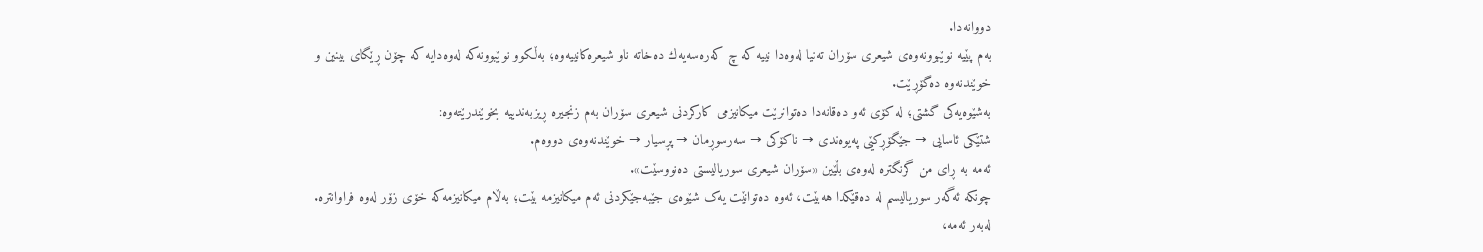دووانەدا.
بەم پێیە نوێبوونەوەی شیعری سۆران تەنیا لەوەدا نییە کە چ کەرەسەیەك دەخاتە ناو شیعرەکانییەوە؛ بەڵكوو نوێبوونەکە لەوەدایە کە چۆن ڕێگای بینین و خوێندنەوە دەگۆڕێت.
بەشێوەیەکی گشتی؛ لە کۆی ئەو دەقانەدا دەتوانرێت میکانیزمی کارکردنی شیعری سۆران بەم زنجیرە ڕیزبەندییە بخوێندرێتەوە:
شتێکی ئاسایی → جێگۆڕکێی پەیوەندی → ناکۆکی → سەرسوڕمان → پڕسیار → خوێندنەوەی دووەم.
ئەمە بە ڕای من گرنگترە لەوەی بڵێین «سۆران شیعری سوریالیستی دەنووسێت».
چونکە ئەگەر سوریالیسم لە دەقێکدا هەبێت، ئەوە دەتوانێت یەک شێوەی جێبەجێکردنی ئەم میکانیزمە بێت؛ بەڵام میکانیزمەکە خۆی زۆر لەوە فراوانترە.
لەبەر ئەمە،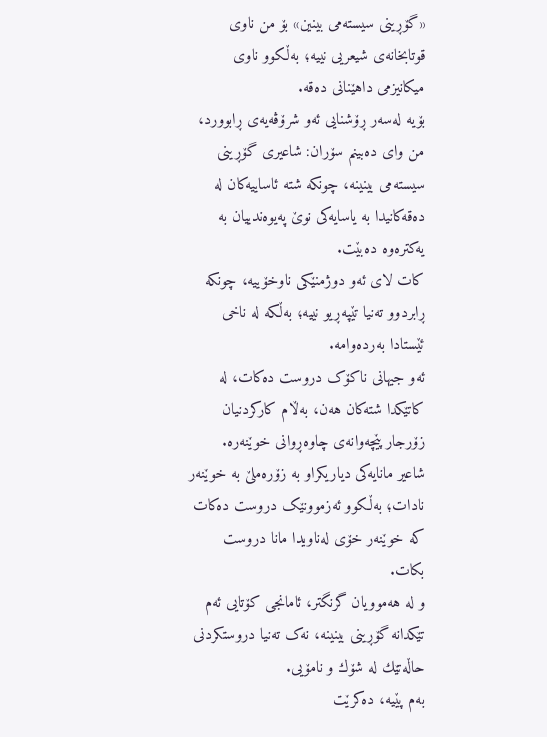«گۆڕینی سیستەمی بینین» بۆ من ناوی قوتابخانەی شیعریی نییە؛ بەڵكوو ناوی میکانیزمی داهێنانی دەقە.
بۆیە لەسەر ڕۆشنایی ئەو شرۆڤەیەی ڕابوورد، من وای دەبینم سۆران: شاعیری گۆڕینی سیستەمی بینینە، چونکە شتە ئاساییەکان لە دەقەکانیدا بە یاسایەکی نوێ پەیوەندییان بە یەکترەوە دەبێت.
کات لای ئەو دوژمنێکی ناوخۆییە، چونکە ڕابردوو تەنیا تێپەڕیو نییە؛ بەڵكە لە ناخی ئێستادا بەردەوامە.
ئەو جیهانی ناکۆک دروست دەکات، لە کاتێکدا شتەکان هەن، بەڵام کارکردنیان زۆرجار پێچەوانەی چاوەڕوانی خوێنەرە.
شاعیر مانایەکی دیاریکراو بە زۆرەملێ بە خوێنەر نادات؛ بەڵکوو ئەزموونێک دروست دەکات کە خوێنەر خۆی لەناویدا مانا دروست بکات.
و لە هەموویان گرنگتر، ئامانجی کۆتایی ئەم تێکدانە گۆڕینی بینینە، نەک تەنیا دروستکردنی حاڵەتێك لە شۆك و نامۆیی.
بەم پێیە، دەکرێت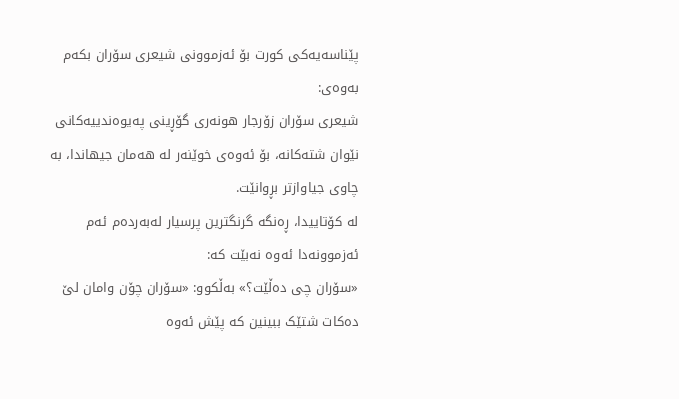پێناسەیەکی کورت بۆ ئەزموونی شیعری سۆران بکەم بەوەی:
شیعری سۆران زۆرجار هونەری گۆڕینی پەیوەندییەکانی نێوان شتەکانە، بۆ ئەوەی خوێنەر لە هەمان جیهاندا، بە چاوی جیاوازتر بڕوانێت.
لە کۆتاییدا، ڕەنگە گرنگترین پرسیار لەبەردەم ئەم ئەزموونەدا ئەوە نەبێت کە:
«سۆران چی دەڵێت؟» بەڵکوو: «سۆران چۆن وامان لێ دەکات شتێک ببینین کە پێش ئەوە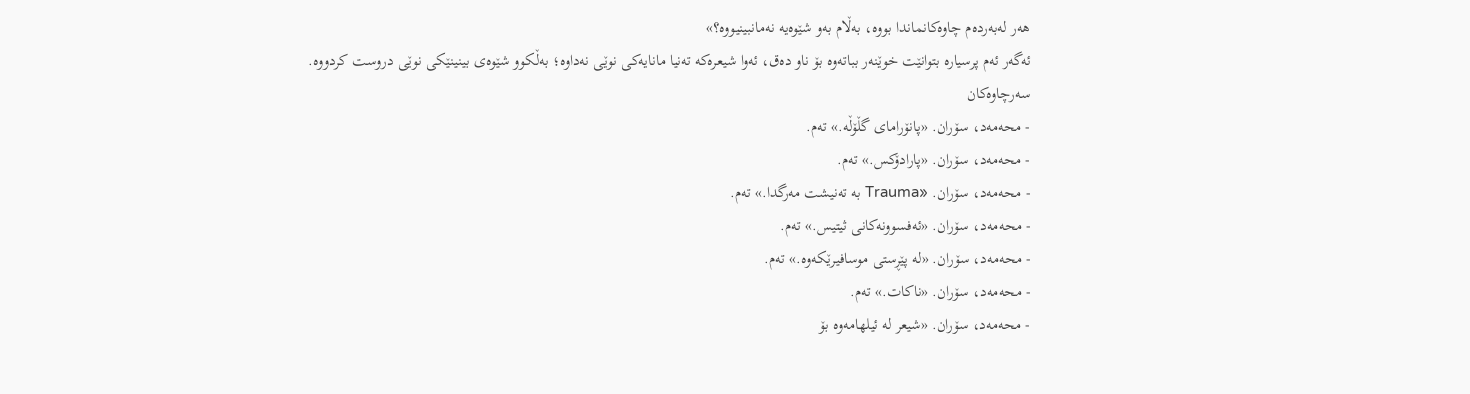هەر لەبەردەم چاوەکانماندا بووە، بەڵام بەو شێوەیە نەمانبینیووە؟»
ئەگەر ئەم پرسیارە بتوانێت خوێنەر بباتەوە بۆ ناو دەق، ئەوا شیعرەکە تەنیا مانایەکی نوێی نەداوە؛ بەڵكوو شێوەی بینینێکی نوێی دروست کردووە.
سەرچاوەکان
- محەمەد، سۆران. «پانۆرامای گڵۆڵە.» تەم.
- محەمەد، سۆران. «پارادۆکس.» تەم.
- محەمەد، سۆران. «Trauma بە تەنیشت مەرگدا.» تەم.
- محەمەد، سۆران. «ئەفسوونەکانی ثیتیس.» تەم.
- محەمەد، سۆران. «لە پێڕستی موسافیرێکەوە.» تەم.
- محەمەد، سۆران. «ناکات.» تەم.
- محەمەد، سۆران. «شیعر لە ئیلهامەوە بۆ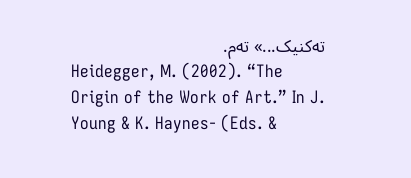تەکنیک...» تەم.
Heidegger, M. (2002). “The Origin of the Work of Art.” In J. Young & K. Haynes- (Eds. &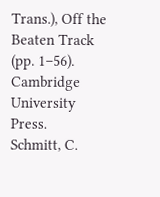Trans.), Off the Beaten Track (pp. 1–56). Cambridge University Press.
Schmitt, C.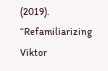(2019). “Refamiliarizing Viktor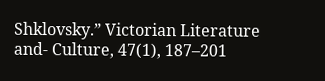Shklovsky.” Victorian Literature and- Culture, 47(1), 187–201